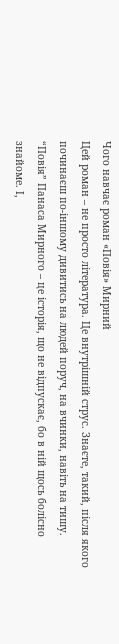Чого навчає роман «Повія» Мирний
Цей роман – не просто література. Це внутрішній струс. Знаєте, такий, після якого починаєш по-іншому дивитись на людей поруч, на вчинки, навіть на тишу. “Повія” Панаса Мирного – це історія, що не відпускає, бо в ній щось болісно знайоме. І,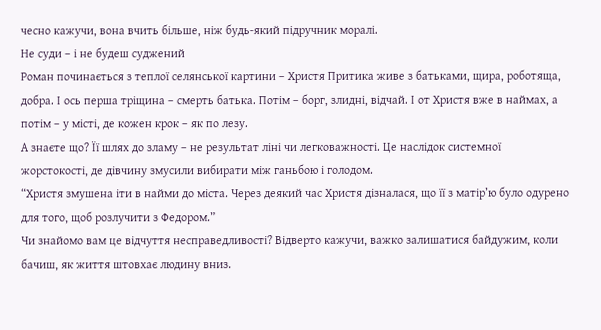чесно кажучи, вона вчить більше, ніж будь-який підручник моралі.
Не суди – і не будеш суджений
Роман починається з теплої селянської картини – Христя Притика живе з батьками, щира, роботяща, добра. І ось перша тріщина – смерть батька. Потім – борг, злидні, відчай. І от Христя вже в наймах, а потім – у місті, де кожен крок – як по лезу.
А знаєте що? Її шлях до зламу – не результат ліні чи легковажності. Це наслідок системної жорстокості, де дівчину змусили вибирати між ганьбою і голодом.
“Христя змушена іти в найми до міста. Через деякий час Христя дізналася, що її з матір’ю було одурено для того, щоб розлучити з Федором.”
Чи знайомо вам це відчуття несправедливості? Відверто кажучи, важко залишатися байдужим, коли бачиш, як життя штовхає людину вниз.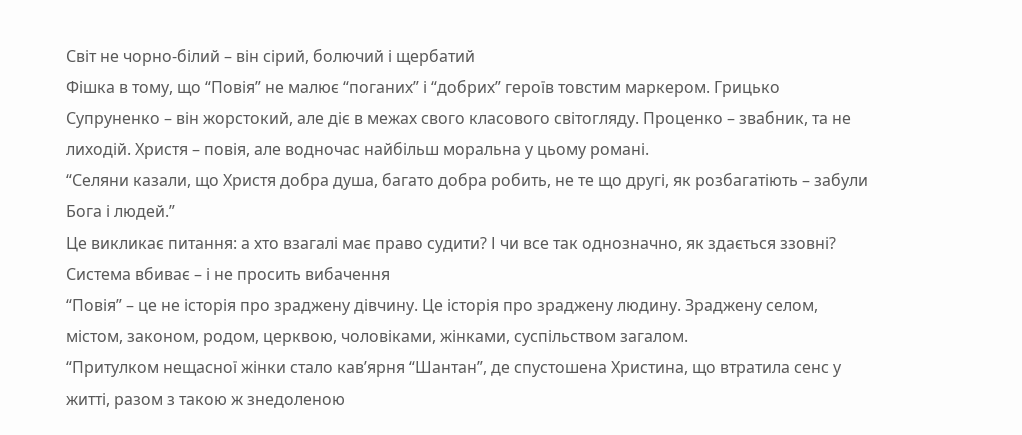Світ не чорно-білий – він сірий, болючий і щербатий
Фішка в тому, що “Повія” не малює “поганих” і “добрих” героїв товстим маркером. Грицько Супруненко – він жорстокий, але діє в межах свого класового світогляду. Проценко – звабник, та не лиходій. Христя – повія, але водночас найбільш моральна у цьому романі.
“Селяни казали, що Христя добра душа, багато добра робить, не те що другі, як розбагатіють – забули Бога і людей.”
Це викликає питання: а хто взагалі має право судити? І чи все так однозначно, як здається ззовні?
Система вбиває – і не просить вибачення
“Повія” – це не історія про зраджену дівчину. Це історія про зраджену людину. Зраджену селом, містом, законом, родом, церквою, чоловіками, жінками, суспільством загалом.
“Притулком нещасної жінки стало кав’ярня “Шантан”, де спустошена Христина, що втратила сенс у житті, разом з такою ж знедоленою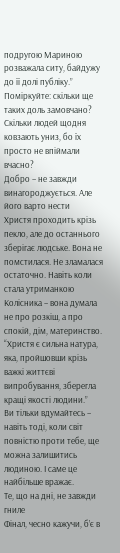подругою Мариною розважала ситу, байдужу до її долі публіку.”
Поміркуйте: скільки ще таких доль замовчано? Скільки людей щодня ковзають униз, бо їх просто не впіймали вчасно?
Добро – не завжди винагороджується. Але його варто нести
Христя проходить крізь пекло, але до останнього зберігає людське. Вона не помстилася. Не зламалася остаточно. Навіть коли стала утриманкою Колісника – вона думала не про розкіш, а про спокій, дім, материнство.
“Христя є сильна натура, яка, пройшовши крізь важкі життєві випробування, зберегла кращі якості людини.”
Ви тільки вдумайтесь – навіть тоді, коли світ повністю проти тебе, ще можна залишитись людиною. І саме це найбільше вражає.
Те, що на дні, не завжди гниле
Фінал, чесно кажучи, б’є в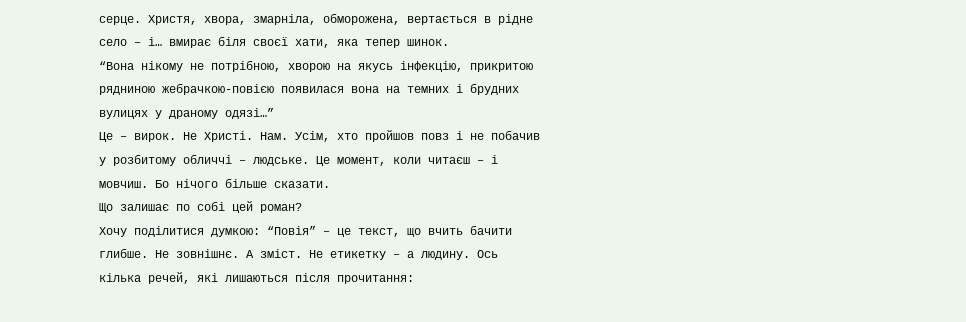серце. Христя, хвора, змарніла, обморожена, вертається в рідне село – і… вмирає біля своєї хати, яка тепер шинок.
“Вона нікому не потрібною, хворою на якусь інфекцію, прикритою рядниною жебрачкою-повією появилася вона на темних і брудних вулицях у драному одязі…”
Це – вирок. Не Христі. Нам. Усім, хто пройшов повз і не побачив у розбитому обличчі – людське. Це момент, коли читаєш – і мовчиш. Бо нічого більше сказати.
Що залишає по собі цей роман?
Хочу поділитися думкою: “Повія” – це текст, що вчить бачити глибше. Не зовнішнє. А зміст. Не етикетку – а людину. Ось кілька речей, які лишаються після прочитання: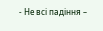- Не всі падіння –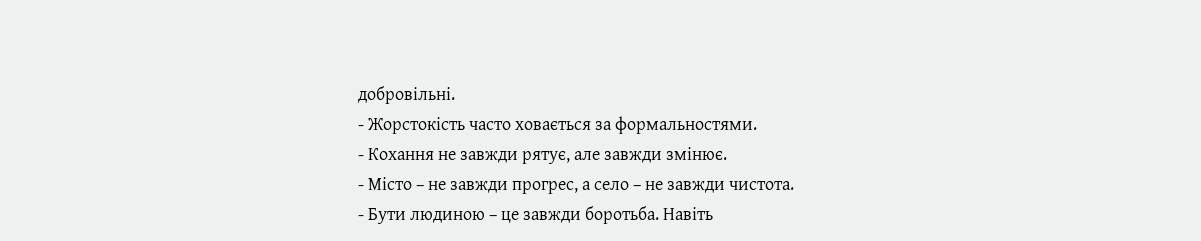добровільні.
- Жорстокість часто ховається за формальностями.
- Кохання не завжди рятує, але завжди змінює.
- Місто – не завжди прогрес, а село – не завжди чистота.
- Бути людиною – це завжди боротьба. Навіть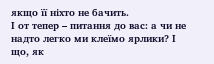якщо її ніхто не бачить.
І от тепер – питання до вас: а чи не надто легко ми клеїмо ярлики? І що, як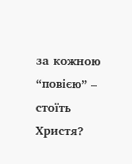за кожною “повією” – стоїть Христя?